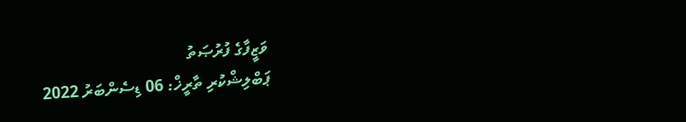ވަޒީފާގެ ފުރުޞަތު
ޕަބްލިޝްކުރި ތާރީޚް: 06 ޑިސެންބަރު 2022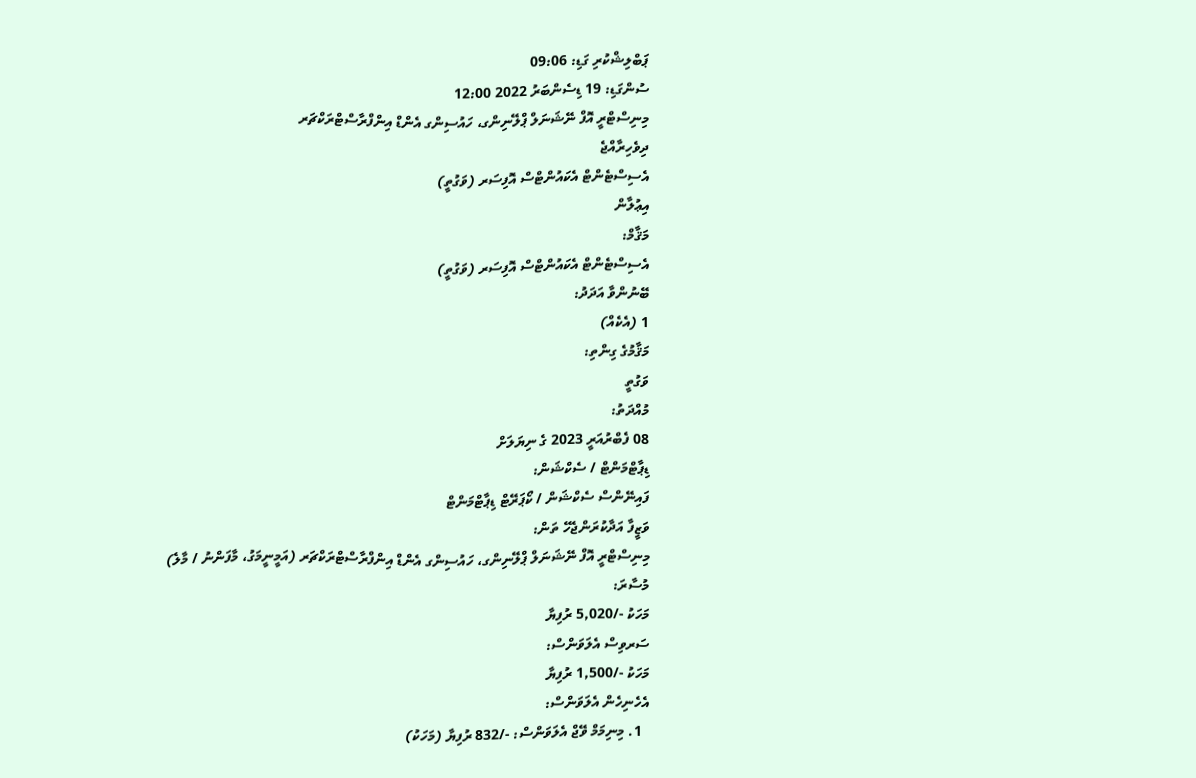ޕަބްލިޝްކުރި ގަޑި: 09:06
ސުންގަޑި: 19 ޑިސެންބަރު 2022 12:00
މިނިސްޓްރީ އޮފް ނޭޝަނަލް ޕްލޭނިންގ، ހައުސިންގ އެންޑް އިންފްރާސްޓްރަކްޗަރ
ދިވެހިރާއްޖެ
އެސިސްޓެންޓް އެކައުންޓްސް އޮފިސަރ (ވަގުތީ)
އިޢުލާން
މަޤާމް:
އެސިސްޓެންޓް އެކައުންޓްސް އޮފިސަރ (ވަގުތީ)
ބޭނުންވާ އަދަދު:
1 (އެކެއް)
މަޤާމުގެ ގިންތި:
ވަގުތީ
މުއްދަތު:
08 ފެބްރުއަރީ 2023 ގެ ނިޔަލަށް
ޑިޕާޓްމަންޓް / ސެކްޝަން:
ފައިނޭންސް ސެކްޝަން / ކޯޕަރޭޓް ޑިޕާޓްމަންޓް
ވަޒީފާ އަދާކުރަންޖެހޭ ތަން:
މިނިސްޓްރީ އޮފް ނޭޝަނަލް ޕްލޭނިންގ، ހައުސިންގ އެންޑް އިންފްރާސްޓްރަކްޗަރ (އަމީނީމަގު، މާފަންނު / މާލެ)
މުސާރަ:
މަހަކު -/5,020 ރުފިޔާ
ސަރވިސް އެލަވަންސް:
މަހަކު -/1,500 ރުފިޔާ
އެހެނިހެން އެލަވަންސް:
  1. މިނިމަމް ވޭޖް އެލަވަންސް: -/832 ރުފިޔާ (މަހަކު)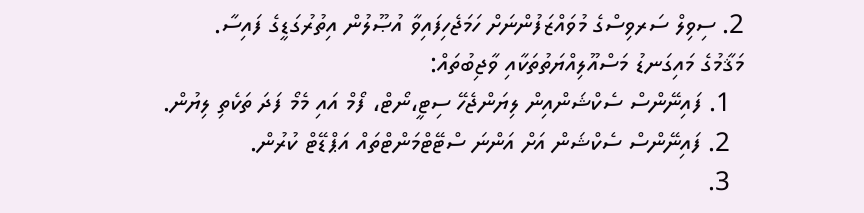2. ސިވިލް ސަރވިސްގެ މުވައްޒަފުންނަށް ހަމަޖެހިފައިވާ އުޞޫލުން އިތުރުގަޑީގެ ފައިސާ.
މަޤާމުގެ މައިގަނޑު މަސްއޫލިއްޔަތުތަކާއި ވާޖިބުތައް:
  1. ފައިނޭންސް ސެކްޝަންއިން ލިޔަންޖެހޭ ސިޓީ،ނޯޓް، ފޯމް އައި މެމޯ ފަދަ ތަކެތި ލިޔުން.
  2. ފައިނޭންސް ސެކްޝަން އަށް އަންނަ ސްޓޭޓްމަންޓްތައް އަޕްޑޭޓް ކުރުން.
  3.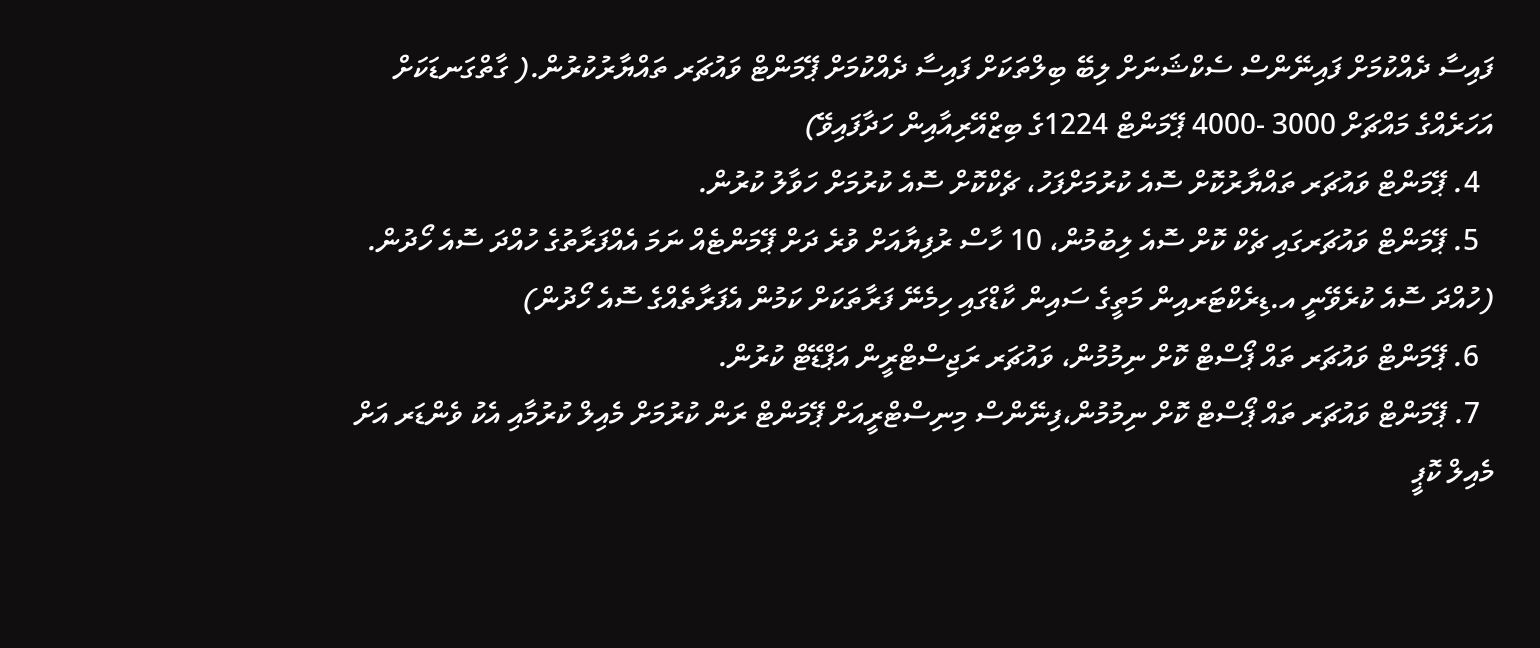ފައިސާ ދެއްކުމަށް ފައިނޭންސް ސެކްޝަނަށް ލިބޭ ބިލްތަކަށް ފައިސާ ދެއްކުމަށް ޕޭމަންޓް ވައުޗަރ ތައްޔާރުކުރުން.( ގާތްގަނޑަކަށް އަހަރެއްގެ މައްޗަށް 3000 -4000 ޕޭމަންޓް 1224ގެ ބިޒްއޭރިއާއިން ހަދާފައިވޭ)
  4. ޕޭމަންޓް ވައުޗަރ ތައްޔާރުކޮށް ސޮއެ ކުރުމަށްފަހު، ޗެކްކޮށް ސޮއެ ކުރުމަށް ހަވާލު ކުރުން.
  5. ޕޭމަންޓް ވައުޗަރގައި ޗެކް ކޮށް ސޮއެ ލިބުމުން، 10 ހާސް ރުފިޔާއަށް ވުރެ ދަށް ޕޭމަންޓެއް ނަމަ އެއްފަރާތުގެ ހުއްދަ ސޮއެ ހޯދުން. (ހުއްދަ ސޮއެ ކުރެވޭނީ އ.ޑިރެކްޓަރއިން މަތީގެ ސައިން ކާޑްގައި ހިމެނޭ ފަރާތަކަށް ކަމުން އެފަރާތެއްގެ ސޮއެ ހޯދުން)
  6. ޕޭމަންޓް ވައުޗަރ ތައް ޕޯސްޓް ކޮށް ނިމުމުން، ވައުޗަރ ރަޖިސްޓްރީން އަޕްޑޭޓް ކުރުން.
  7. ޕޭމަންޓް ވައުޗަރ ތައް ޕޯސްޓް ކޮށް ނިމުމުން،ފިނޭންސް މިނިސްޓްރީއަށް ޕޭމަންޓް ރަން ކުރުމަށް މެއިލް ކުރުމާއި އެކު ވެންޑަރ އަށް މެއިލް ކޮޕީ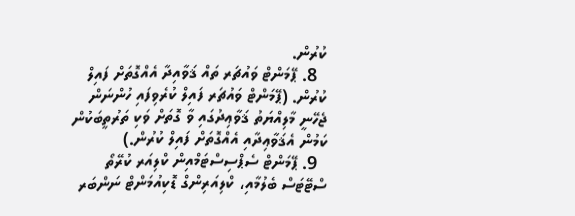ކުރުން.
  8. ޕޭމަންޓް ވައުޗަރ ތައް ޤަވާއިދާ އެއްގޮތަށް ފައިލް ކުރުން. (ޕޭމަންޓް ވައުޗަރ ފައިލް ކުރެވިފައި ހުންނަން ޖެހޭނީ މާލިއްޔަތު ޤަވާޢިދުގައި ވާ ގޮތަށް ވަކި ތަރުތީބަކުން ކަމުން އެޤަވާޢިދާއި އެއްގޮތަށް ފައިލް ކުރުން.)
  9. ޕޭމަންޓް ސެޕްސިސްޓަމްއިން ކްލިއަރ ކުރޭތޯ ސްޓޭޓަސް ބެލުމާއި، ކްލިއަރިންގް ޑޮކިއުމަންޓް ނަންބަރ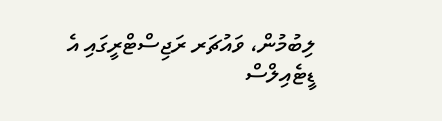ލިބުމުން، ވައުޗަރ ރަޖިސްޓްރީގައި އެ ޑީޓެއިލްސް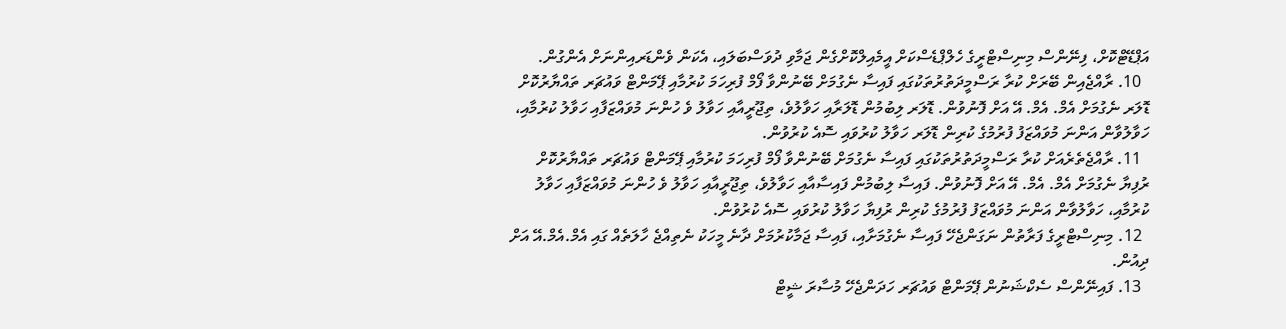އަޕްޑޭޓްކޮށް، ފިނޭންސް މިނިސްޓްރީގެ ހެލްޕްޑެސްކަށް އީމެއިލްކޮށްގެން ޖަމާވި ދުވަސްބަލައި، އެކަން ވެންޑަރއިންނަށް އެންގުން.
  10. ރާއްޖެއިން ބޭރަށް ކުރާ ރަސްމީދަތުރުތަކުގައި ފައިސާ ނެގުމަށް ބޭނުންވާ ފޯމް ފުރިހަމަ ކުރުމާއި ޕޭމަންޓް ވައުޗަރ ތައްޔާރުކޮށް ޑޮލަރ ނެގުމަށް އެމް. އެމް. އޭ އަށް ފޮނުވުން. ޑޮލަރ ލިބުމުން ޑޮލަރާއި ހަވާލުވެ، ތިޖޫރީއާއި ހަވާލު ވެ ހުންނަ މުވައްޒަފާއި ހަވާލު ކުރުމާއި، ހަވާލުވާން އަންނަ މުވައްޒަފު ފުރުމުގެ ކުރިން ޑޮލަރ ހަވާލު ކުރުވައި ސޮއެ ކުރުވުން.
  11. ރާއްޖެތެރެއަށް ކުރާ ރަސްމީދަތުރުތަކުގައި ފައިސާ ނެގުމަށް ބޭނުންވާ ފޯމް ފުރިހަމަ ކުރުމާއި ޕޭމަންޓް ވައުޗަރ ތައްޔާރުކޮށް ރުފިޔާ ނެގުމަށް އެމް. އެމް. އޭ އަށް ފޮނުވުން. ފައިސާ ލިބުމުން ފައިސާއާއި ހަވާލުވެ، ތިޖޫރީއާއި ހަވާލު ވެ ހުންނަ މުވައްޒަފާއި ހަވާލު ކުރުމާއި، ހަވާލުވާން އަންނަ މުވައްޒަފު ފުރުމުގެ ކުރިން ރުފިޔާ ހަވާލު ކުރުވައި ސޮއެ ކުރުވުން.
  12. މިނިސްޓްރީގެ ފަރާތުން ނަގަންޖެހޭ ފައިސާ ނެގުމަށާއި، ފައިސާ ޖަމާކުރުމަށް ދާނެ މީހަކު ނެތިއްޖެ ހާލަތެއް ގައި އެމް.އެމް.އޭ އަށް ދިއުން.
  13. ފައިނޭންސް ސެކްޝަނުން ޕޭމަންޓް ވައުޗަރ ހަދަންޖެހޭ މުސާރަ ޝީޓް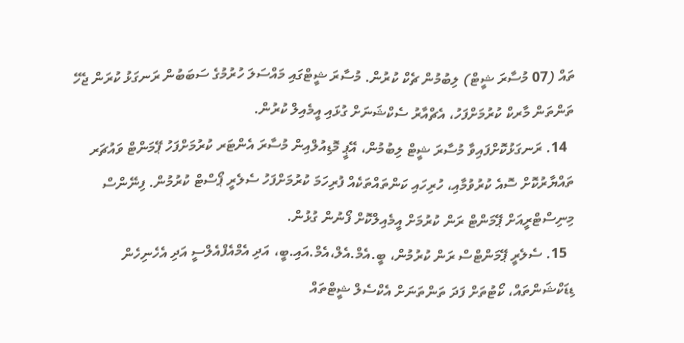ތައް (07 މުސާރަ ޝީޓް) ލިބުމުން ޗެކް ކުރުން. މުސާރަ ޝީޓްގައި މައްސަލަ ހުރުމުގެ ސަބަބުން ރަނގަޅު ކުރަން ޖެހޭ ތަންތަން މާރކް ކުރުމަށްފަހު، އެޗްއާރު ސެކްޝަނަށް ގުޅައި އީމެއިލް ކުރުން.
  14. ރަނގަޅުކޮށްފައިވާ މުސާރަ ޝީޓް ލިބުމުން، އޭޕީ މޮޑިއުލްއިން މުސާރަ އެންޓަރ ކުރުމަށްފަހު ޕޭމަންޓް ވައުޗަރ ތައްޔާރުކޮށް ސޮއެ ކުރުވުމާއި، ހުރިހައި ކަންތައްތަކެއް ފުރިހަމަ ކުރުމަށްފަހު ސެލެރީ ޕޯސްޓް ކުރުމުން. ފިނޭންސް މިނިސްޓްރީއަށް ޕޭމަންޓް ރަން ކުރުމަށް އީމެއިލްކޮށް ފޯނުން ގުޅުން.
  15. ސެލެރީ ޕޭމަންޓްސް ރަން ކުރުމުން، ބީ.އެމް.އެލް،އެމް.އައި.ބީ، އަދި އެމްއެފްއެލްސީ އަދި އެހެނިހެން ޑިޑަކްޝަންތައް، ކޯޓުތަށް ފަދަ ތަންތަނަށް އެކްސެލް ޝީޓްތައް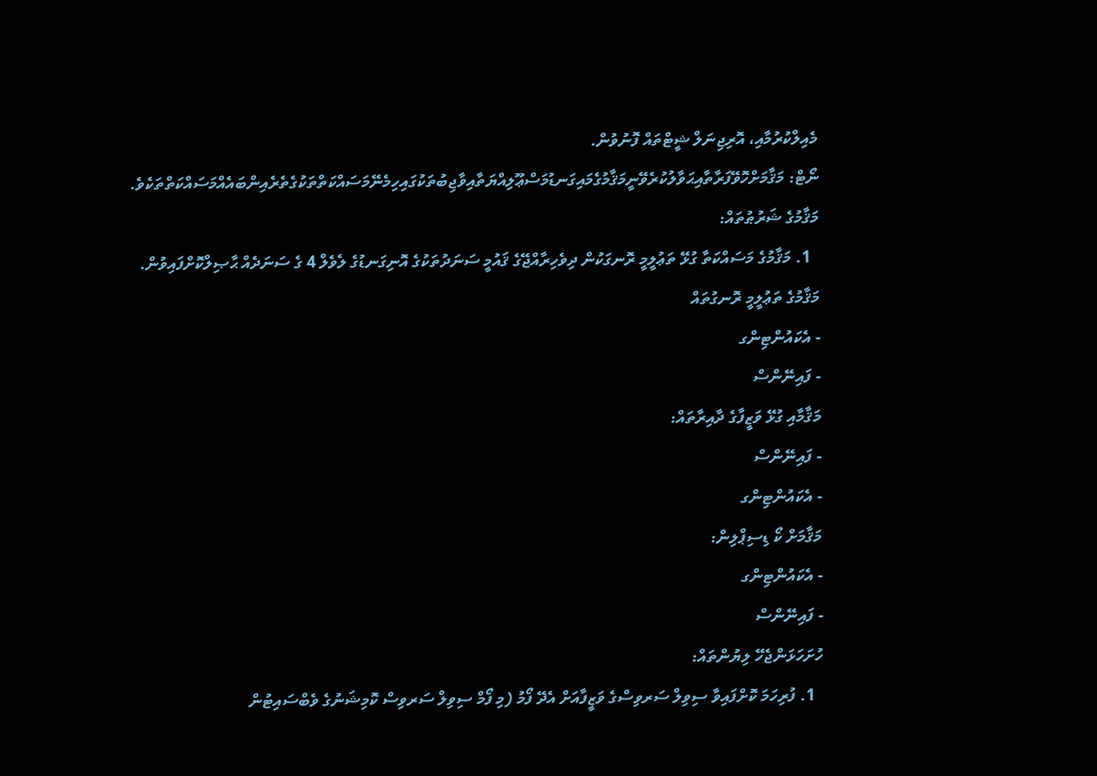މެއިލްކުރުމާއި، އޮރިޖިނަލް ޝީޓްތައް ފޮނުވުން.
ނޯޓް: މަޤާމަށްހޮވޭފަރާތާއިޙަވާލުކުރެވޭނީމަޤާމުގެމައިގަނޑުމަސްޢޫލިއްޔަތާއިވާޖިބުތަކުގައިހިމެނޭމަސައްކަތްތަކުގެތެރެއިންބައެއްމަސައްކަތްތަކެވެ.
މަޤާމުގެ ޝަރުޠުތައް:
  1. މަޤާމުގެ މަސައްކަތާ ގުޅޭ ތަޢުލީމީ ރޮނގަކުން ދިވެހިރާއްޖޭގެ ޤައުމީ ސަނަދުތަކުގެ އޮނިގަނޑުގެ ލެވެލް 4 ގެ ސަނަދެއް ޙާޞިލްކޮށްފައިވުން.
މަޤާމުގެ ތަޢުލީމީ ރޮނގުތައް
- އެކައުންޓިންގ
- ފައިނޭންސް
މަޤާމާއި ގުޅޭ ވަޒީފާގެ ދާއިރާތައް:
- ފައިނޭންސް
- އެކައުންޓިންގ
މަޤާމަށް ކޯ ޑިސިޕްލިން:
- އެކައުންޓިންގ
- ފައިނޭންސް
ހުށަހަޅަންޖެހޭ ލިޔުންތައް:
  1. ފުރިހަމަ ކޮށްފައިވާ ސިވިލް ސަރވިސްގެ ވަޒީފާއަށް އެދޭ ފޯމު (މި ފޯމް ސިވިލް ސަރވިސް ކޮމިޝަނުގެ ވެބްސައިޓުން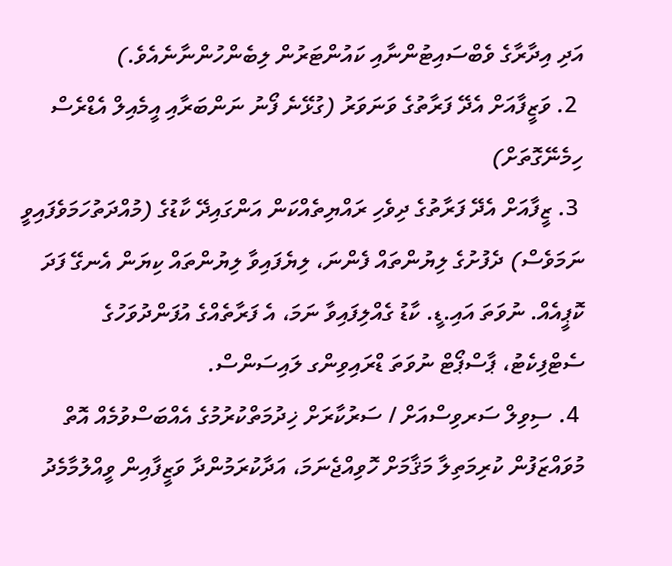އަދި އިދާރާގެ ވެބްސައިޓުންނާއި ކައުންޓަރުން ލިބެންހުންނާނެއެވެ.)
 2. ވަޒީފާއަށް އެދޭ ފަރާތުގެ ވަނަވަރު (ގުޅޭނެ ފޯނު ނަންބަރާއި އީމެއިލް އެޑްރެސް ހިމެނޭގޮތަށް)
 3. ޒީފާއަށް އެދޭ ފަރާތުގެ ދިވެހި ރައްޔިތެއްކަން އަންގައިދޭ ކާޑުގެ (މުއްދަތުހަމަވެފައިވީ ނަމަވެސް) ދެފުށުގެ ލިޔުންތައް ފެންނަ، ލިޔެފައިވާ ލިޔުންތައް ކިޔަން އެނގޭ ފަދަ ކޮޕީއެއް. ނުވަތަ އައި.ޑީ. ކާޑު ގެއްލިފައިވާ ނަމަ، އެ ފަރާތެއްގެ އުފަންދުވަހުގެ ސެޓްފިކެޓު، ޕާސްޕޯޓް ނުވަތަ ޑްރައިވިންގ ލައިސަންސް.
 4. ސިވިލް ސަރވިސްއަށް / ސަރުކާރަށް ޚިދުމަތްކުރުމުގެ އެއްބަސްވުމެއް އޮތް މުވައްޒަފުން ކުރިމަތިލާ މަޤާމަށް ހޮވިއްޖެނަމަ، އަދާކުރަމުންދާ ވަޒީފާއިން ވީއްލުމާމެދު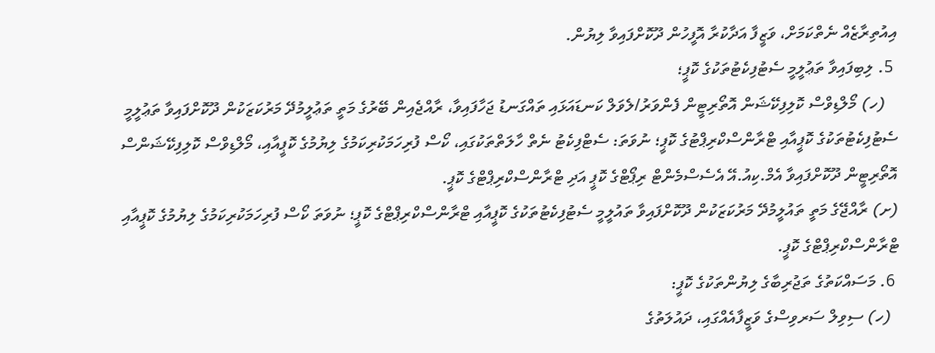އިއުތިރާޒެއް ނެތްކަމަށް، ވަޒީފާ އަދާކުރާ އޮފީހުން ދޫކޮށްފައިވާ ލިޔުން.
 5. ލިބިފައިވާ ތަޢުލީމީ ސެޓުފިކެޓުތަކުގެ ކޮޕީ؛
   (ހ) މޯލްޑިވްސް ކޮލިފިކޭޝަން އޮތޯރިޓީން ފެންވަރު/ލެވަލް ކަނޑައަޅައި ތައްގަނޑު ޖަހާފައިވާ، ރާއްޖެއިން ބޭރުގެ މަތީ ތަޢުލީމުދޭ މަރުކަޒަކުން ދޫކޮށްފައިވާ ތަޢުލީމީ ސެޓުފިކެޓުތަކުގެ ކޮޕީއާއި ޓްރާންސްކްރިޕްޓުގެ ކޮޕީ؛ ނުވަތަ: ސެޓްފިކެޓު ނެތް ހާލަތްތަކުގައި، ކޯސް ފުރިހަމަކުރިކަމުގެ ލިޔުމުގެ ކޮޕީއާއި، މޯލްޑިވްސް ކޮލިފިކޭޝަންސް އޮތޯރިޓީން ދޫކޮށްފައިވާ އެމް.ކިއު.އޭ އެސެސްމެންޓް ރިޕޯޓްގެ ކޮޕީ އަދި ޓްރާންސްކްރިޕްޓްގެ ކޮޕީ.
(ށ) ރާއްޖޭގެ މަތީ ތައުލީމުދޭ މަރުކަޒަކުން ދޫކޮށްފައިވާ ތައުލީމީ ސެޓުފިކެޓުތަކުގެ ކޮޕީއާއި ޓްރާންސްކްރިޕްޓްގެ ކޮޕީ؛ ނުވަތަ ކޯސް ފުރިހަމަކުރިކަމުގެ ލިޔުމުގެ ކޮޕީއާއި ޓްރާންސްކްރިޕްޓްގެ ކޮޕީ.
 6. މަސައްކަތުގެ ތަޖުރިބާގެ ލިޔުންތަކުގެ ކޮޕީ:
  (ހ) ސިވިލް ސަރވިސްގެ ވަޒީފާއެއްގައި، ދައުލަތުގެ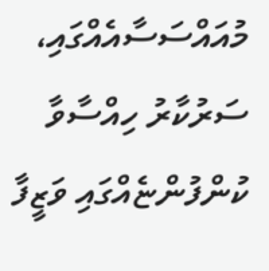މުއައްސަސާއެއްގައި، ސަރުކާރު ހިއްސާވާ ކުންފުންޏެއްގައި ވަޒީފާ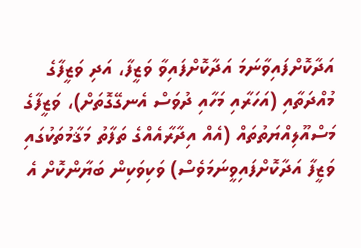އަދާކޮށްފައިވާނަމަ އަދާކޮށްފައިވާ ވަޒީފާ، އަދި ވަޒީފާގެ މުއްދަތާއި (އަހަރާއި މަހާއި ދުވަސް އެނގޭގޮތަށް)، ވަޒީފާގެ މަސްއޫލިއްޔަތުތައް (އެއް އިދާރާއެއްގެ ތަފާތު މަޤާމުތަކުގައި ވަޒީފާ އަދާކޮށްފައިވީނަމަވެސް) ވަކިވަކިން ބަޔާންކޮށް އެ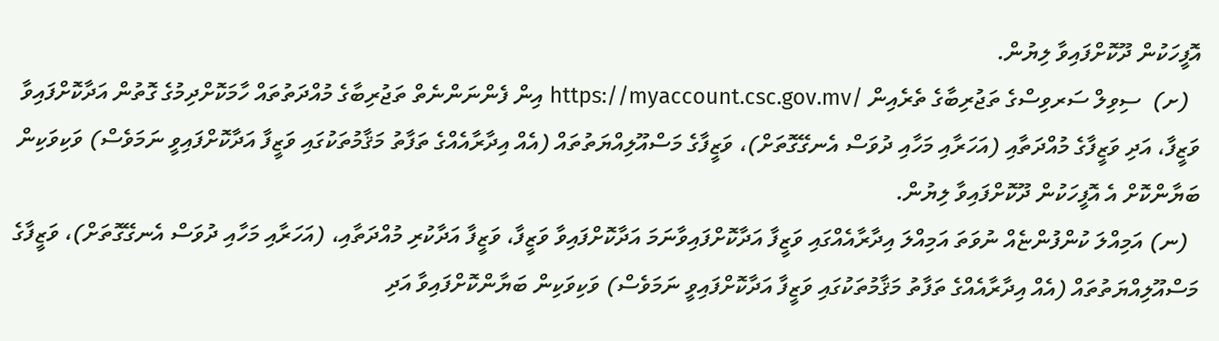އޮފީހަކުން ދޫކޮށްފައިވާ ލިޔުން.
  (ށ)  ސިވިލް ސަރވިސްގެ ތަޖުރިބާގެ ތެރެއިން /https://myaccount.csc.gov.mv އިން ފެންނަންނެތް ތަޖުރިބާގެ މުއްދަތުތައް ހާމަކޮށްދިމުގެ ގޮތުން އަދާކޮށްފައިވާ ވަޒީފާ، އަދި ވަޒީފާގެ މުއްދަތާއި (އަހަރާއި މަހާއި ދުވަސް އެނގޭގޮތަށް)، ވަޒީފާގެ މަސްއޫލިއްޔަތުތައް (އެއް އިދާރާއެއްގެ ތަފާތު މަޤާމުތަކުގައި ވަޒީފާ އަދާކޮށްފައިވީ ނަމަވެސް) ވަކިވަކިން ބަޔާންކޮށް އެ އޮފީހަކުން ދޫކޮށްފައިވާ ލިޔުން.
  (ނ) އަމިއްލަ ކުންފުންޏެއް ނުވަތަ އަމިއްލަ އިދާރާއެއްގައި ވަޒީފާ އަދާކޮށްފައިވާނަމަ އަދާކޮށްފައިވާ ވަޒީފާ، ވަޒީފާ އަދާކުރި މުއްދަތާއި، (އަހަރާއި މަހާއި ދުވަސް އެނގޭގޮތަށް)، ވަޒީފާގެ މަސްއޫލިއްޔަތުތައް (އެއް އިދާރާއެއްގެ ތަފާތު މަޤާމުތަކުގައި ވަޒީފާ އަދާކޮށްފައިވީ ނަމަވެސް) ވަކިވަކިން ބަޔާންކޮށްފައިވާ އަދި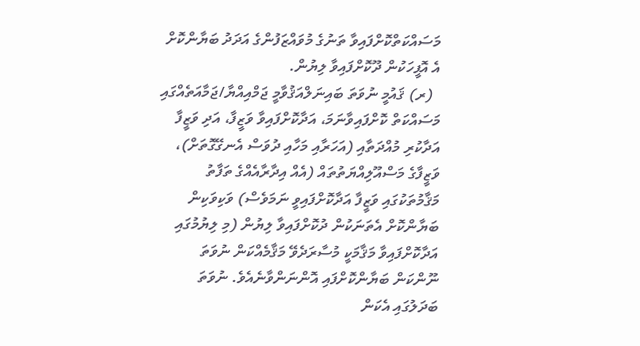މަސައްކަތްކޮށްފައިވާ ތަނުގެ މުވައްޒަފުންގެ އަދަދު ބަޔާންކޮށް އެ އޮފީހަކުން ދޫކޮށްފައިވާ ލިޔުން.
  (ރ) ޤައުމީ ނުވަތަ ބައިނަލްއަޤުވާމީ ޖަމްއިއްޔާ/ޖަމާއަތެއްގައި މަސައްކަތް ކޮށްފައިވާނަމަ، އަދާކޮށްފައިވާ ވަޒީފާ، އަދި ވަޒީފާ އަދާކުރި މުއްދަތާއި (އަހަރާއި މަހާއި ދުވަސް އެނގޭގޮތަށް)، ވަޒީފާގެ މަސްއޫލިއްޔަތުތައް (އެއް އިދާރާއެއްގެ ތަފާތު މަޤާމުތަކުގައި ވަޒީފާ އަދާކޮށްފައިވީ ނަމަވެސް) ވަކިވަކިން ބަޔާންކޮށް އެތަނަކުން ދުކޮށްފައިވާ ލިޔުން (މި ލިޔުމުގައި އަދާކޮށްފައިވާ މަޤާމަކީ މުސާރަދެވޭ މަޤާމެއްކަން ނުވަތަ ނޫންކަން ބަޔާންކޮށްފައި އޮންނަންވާނެއެވެ. ނުވަތަ ބަދަލުގައި އެކަން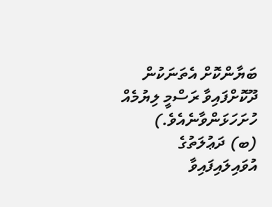ބަޔާންކޮށް އެތަނަކުން ދޫކޮށްފައިވާ ރަސްމީ ލިޔުމެއް ހުށަހަޅަންވާނެއެވެ.)
(ބ) ދަޢުލަތުގެ އުވައިލައިފައިވާ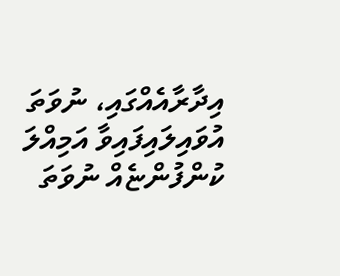އިދާރާއެއްގައި، ނުވަތަ އުވައިލައިފައިވާ އަމިއްލަ ކުންފުންޏެއް ނުވަތަ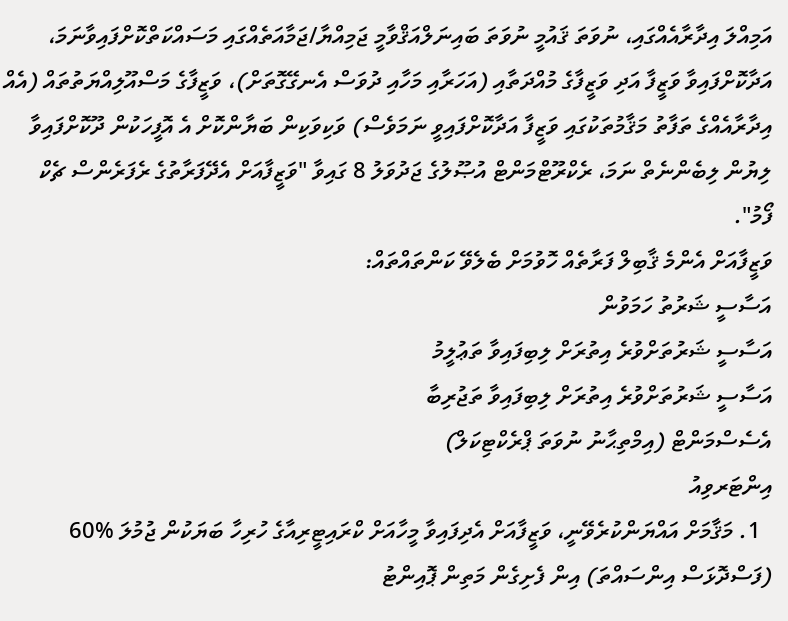އަމިއްލަ އިދާރާއެއްގައި، ނުވަތަ ޤައުމީ ނުވަތަ ބައިނަލްއަޤްވާމީ ޖަމިއްޔާ/ޖަމާއަތެއްގައި މަސައްކަތްކޮށްފައިވާނަމަ، އަދާކޮށްފައިވާ ވަޒީފާ އަދި ވަޒީފާގެ މުއްދަތާއި (އަހަރާއި މަހާއި ދުވަސް އެނގޭގޮތަށް)، ވަޒީފާގެ މަސްއޫލިއްޔަތުތައް (އެއް އިދާރާއެއްގެ ތަފާތު މަޤާމުތަކުގައި ވަޒީފާ އަދާކޮށްފައިވީ ނަމަވެސް) ވަކިވަކިން ބަޔާންކޮށް އެ އޮފީހަކުން ދޫކޮށްފައިވާ ލިޔުން ލިބެންނެތް ނަމަ، ރެކްރޫޓްމަންޓް އުޞޫލުގެ ޖަދުވަލު 8 ގައިވާ "ވަޒީފާއަށް އެދޭފަރާތުގެ ރެފަރެންސް ޗެކް ފޯމު".
ވަޒީފާއަށް އެންމެ ޤާބިލް ފަރާތެއް ހޮވުމަށް ބެލެވޭ ކަންތައްތައް:
އަސާސީ ޝަރުތު ހަމަވުން
އަސާސީ ޝަރުތަށްވުރެ އިތުރަށް ލިބިފައިވާ ތަޢުލީމު
އަސާސީ ޝަރުތަށްވުރެ އިތުރަށް ލިބިފައިވާ ތަޖުރިބާ
އެސެސްމަންޓް (އިމްތިޙާނު ނުވަތަ ޕްރެކްޓިކަލް)
އިންޓަރވިއު
  1. މަޤާމަށް އައްޔަންކުރެވޭނީ، ވަޒީފާއަށް އެދިފައިވާ މީހާއަށް ކްރައިޓީރިއާގެ ހުރިހާ ބަޔަކުން ޖުމުލަ %60 (ފަސްދޮޅަސް އިންސައްތަ) އިން ފެށިގެން މަތިން ޕޮއިންޓު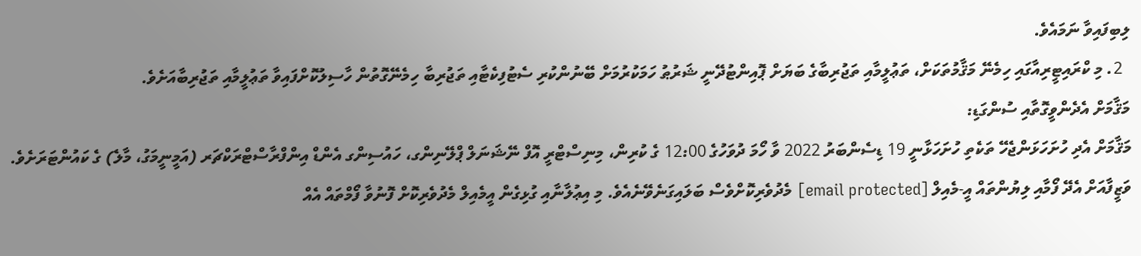ލިބިފައިވާ ނަމައެވެ.
  2. މި ކްރައިޓީރިއާގައި ހިމެނޭ މަޤާމުތަކަށް، ތަޢުލީމާއި ތަޖުރިބާގެ ބަޔަށް ޕޮއިންޓުދޭނީ ޝަރުޠު ހަމަކުރުމަށް ބޭނުންކުރި ސެޓުފިކެޓާއި ތަޖުރިބާ ހިމެނޭގޮތުން ހާސިލުކޮށްފައިވާ ތަޢުލީމާއި ތަޖުރިބާއަށެވެ.
މަޤާމަށް އެދެންވީގޮތާއި ސުންގަޑި:
މަޤާމަށް އެދި ހުށަހަޅަންޖެހޭ ތަކެތި ހުށަހަޅާނީ 19 ޑިސެންބަރު 2022 ވާ ހޯމަ ދުވަހުގެ 12:00 ގެ ކުރިން، މިނިސްޓްރީ އޮފް ނޭޝަނަލް ޕްލޭނިންގ، ހައުސިންގ އެންޑް އިންފްރާސްޓްރަކްޗަރ (އަމީނީމަގު، މާލެ) ގެ ކައުންޓަރަށެވެ. ވަޒީފާއަށް އެދޭ ފޯމާއި ލިޔުންތައް އީ-މެއިލް [email protected] މެދުވެރިކޮށްވެސް ބަލައިގަނެވޭނެއެވެ. މި އިޢުލާނާއި ގުޅިގެން އީމެއިލް މެދުވެރިކޮށް ފޮނުވާ ފޯމްތައް އެއް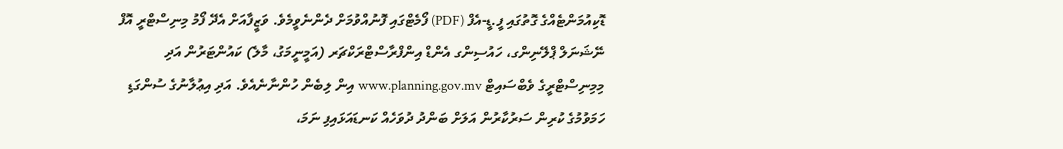ޑޮކިއުމަންޓެއްގެ ގޮތުގައި ފީ.ޑީ-އެފް (PDF) ފޯމެޓްގައި ފޮނުއްވުމަށް ދެންނެވީމެވެ. ވަޒީފާއަށް އެދޭ ފޯމު މިނިސްޓްރީ އޮފް ނޭޝަނަލް ޕްލޭނިންގ، ހައުސިންގ އެންޑް އިންފްރާސްޓްރަކްޗަރ (އަމީނީމަގު، މާލެ) ކައުންޓަރުން އަދި މިމިނިސްޓްރީގެ ވެބްސައިޓް www.planning.gov.mv އިން ލިބެން ހުންނާނެއެވެ. އަދި އިޢުލާނުގެ ސުންގަޑި ހަމަވުމުގެ ކުރިން ސަރުކާރުން އަލަށް ބަންދު ދުވަހެއް ކަނޑައަޅައިފި ނަމަ،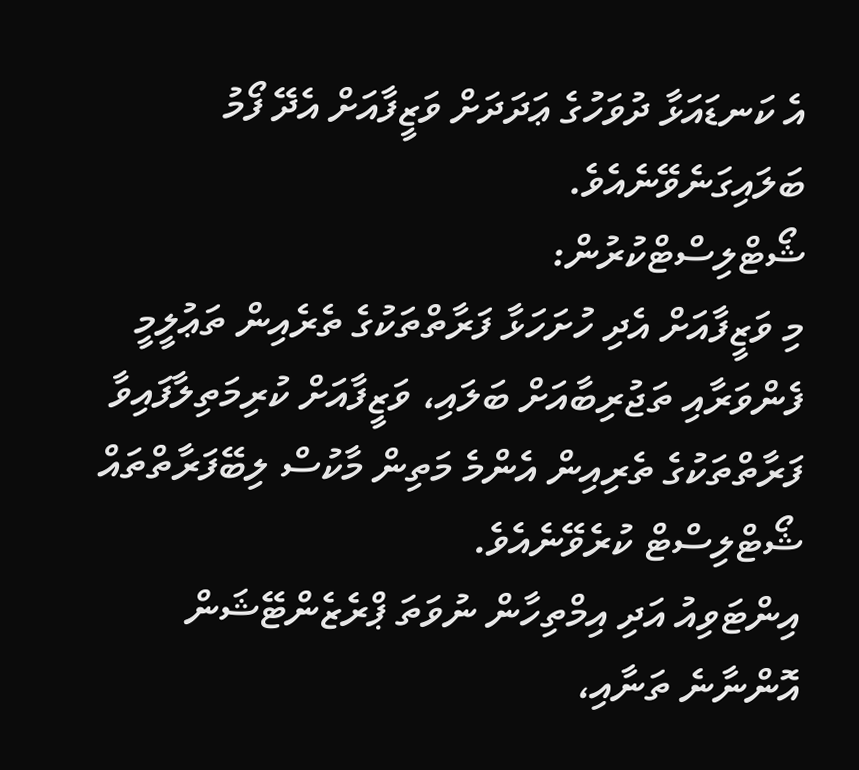އެ ކަނޑައަޅާ ދުވަހުގެ ޢަދަދަށް ވަޒީފާއަށް އެދޭ ފޯމު ބަލައިގަނެވޭނެއެވެ.
ޝޯޓްލިސްޓްކުރުން:
މި ވަޒީފާއަށް އެދި ހުށަހަޅާ ފަރާތްތަކުގެ ތެރެއިން ތަޢުލީމީ ފެންވަރާއި ތަޖުރިބާއަށް ބަލައި، ވަޒީފާއަށް ކުރިމަތިލާފައިވާ ފަރާތްތަކުގެ ތެރިއިން އެންމެ މަތިން މާކުސް ލިބޭފަރާތްތައް ޝޯޓްލިސްޓް ކުރެވޭނެއެވެ.
އިންޓަވިއު އަދި އިމްތިހާން ނުވަތަ ޕްރެޒެންޓޭޝަން  އޮންނާނެ ތަނާއި،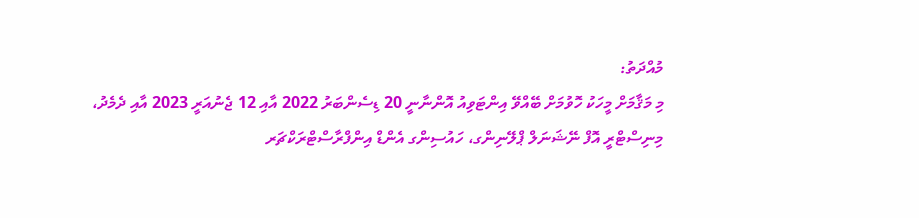މުއްދަތު:
މި މަޤާމަށް މީހަކު ހޮވުމަށް ބޭއްވޭ އިންޓަވިއު އޮންނާނީ 20 ޑިސެންބަރު 2022 އާއި 12 ޖެނުއަރީ 2023 އާއި ދެމެދު، މިނިސްޓްރީ އޮފް ނޭޝަނަލް ޕްލޭނިންގ، ހައުސިންގ އެންޑް އިންފްރާސްޓްރަކްޗަރ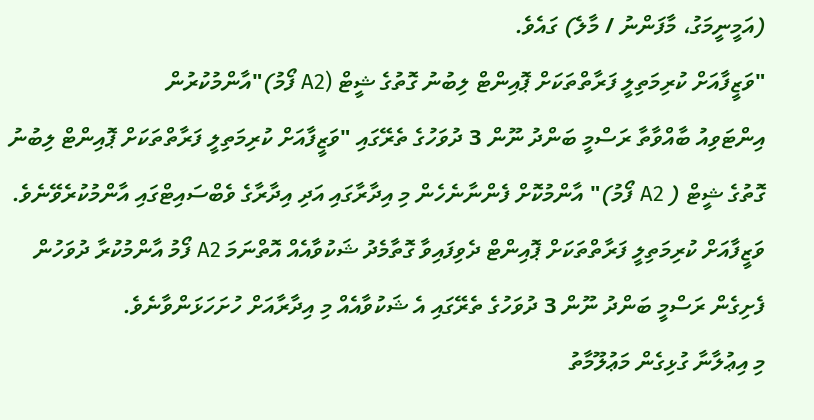(އަމީނީމަގު، މާފަންނު / މާލެ) ގައެވެ.
"ވަޒީފާއަށް ކުރިމަތިލީ ފަރާތްތަކަށް ޕޮއިންޓް ލިބުނު ގޮތުގެ ޝީޓް (A2 ފޯމު)"އާންމުކުރުން
އިންޓަވިއު ބާއްވާތާ ރަސްމީ ބަންދު ނޫން 3 ދުވަހުގެ ތެރޭގައި "ވަޒީފާއަށް ކުރިމަތިލީ ފަރާތްތަކަށް ޕޮއިންޓް ލިބުނު ގޮތުގެ ޝީޓް ( A2 ފޯމު)" އާންމުކޮށް ފެންނާނެހެން މި އިދާރާގައި އަދި އިދާރާގެ ވެބްސައިޓްގައި އާންމުކުރެވޭނެވެ. ވަޒީފާއަށް ކުރިމަތިލީ ފަރާތްތަކަށް ޕޮއިންޓް ދެވިފައިވާ ގޮތާމެދު ޝަކުވާއެއް އޮތްނަމަ A2 ފޯމު އާންމުކުރާ ދުވަހުން ފެށިގެން ރަސްމީ ބަންދު ނޫން 3 ދުވަހުގެ ތެރޭގައި އެ ޝަކުވާއެއް މި އިދާރާއަށް ހުށަހަޅަންވާނެވެ.
މި އިޢުލާނާ ގުޅިގެން މަޢުލޫމާތު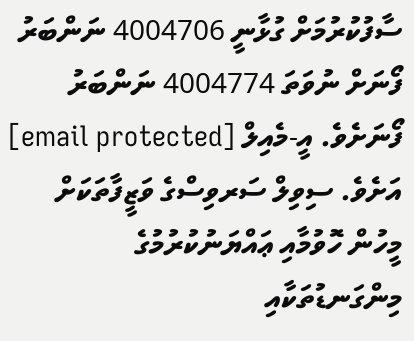ސާފުކުރުމަށް ގުޅާނީ 4004706 ނަންބަރު ފޯނަށް ނުވަތަ 4004774 ނަންބަރު ފޯނަށެވެ. އީ-މެއިލް [email protected] އަށެވެ. ސިވިލް ސަރވިސްގެ ވަޒީފާތަކަށް މީހުން ހޮވުމާއި ޢައްޔަނުކުރުމުގެ މިންގަނޑުތަކާއި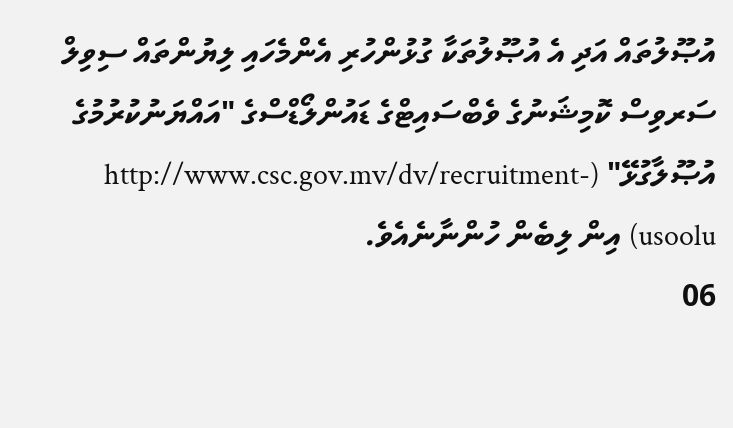އުޞޫލުތައް އަދި އެ އުޞޫލުތަކާ ގުޅުންހުރި އެންމެހައި ލިޔުންތައް ސިވިލް ސަރވިސް ކޮމިޝަނުގެ ވެބްސައިޓްގެ ޑައުންލޯޑްސްގެ "އައްޔަނުކުރުމުގެ އުޞޫލާގުޅޭ" (http://www.csc.gov.mv/dv/recruitment-usoolu) އިން ލިބެން ހުންނާނެއެވެ.
06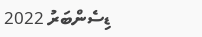ޑިސެންބަރު 2022